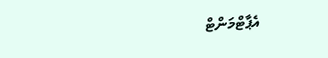އެޕާޓްމަންޓް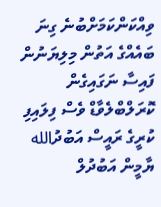ވިއްކަންކަމަށްބުނެ ގިނަ ބައެއްގެ އަތުން މިލިޔަނުން ފައިސާ ނަގައިގެން ކޮރަލްބްލެވާޑް ވެސް ފިލައިފި
ކުރީގެ ރައީސް އަބުދުالله ޔާމީން އަބުދުލް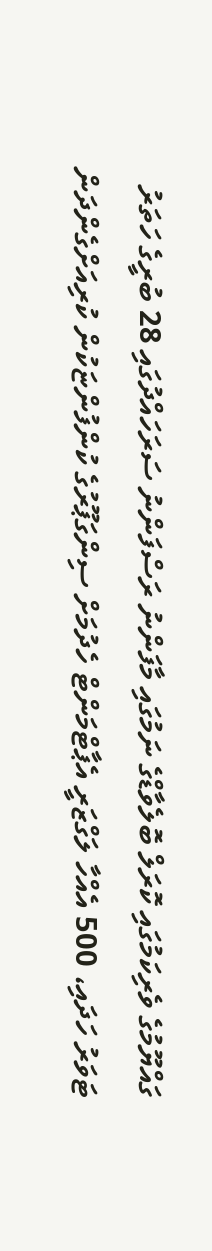ގައްޔޫމުގެ ވެރިކަމުގައި ކޮރަލް ބޮލެވާޑްގެ ނަމުގައި މާފަންނު ރަސްފަންނު ސަރަހައްދުގައި 28 ބުރީގެ ހަތަރު ޓަވަރު ހަދައި، 500 އެއްހާ ލަގްޒަރީ އެޕާޓްމަންޓް ހެދުމަށް ސިންގަޕޫރުގެ ކުންފުންޏަކުން ކުރިއަށްގެންދަން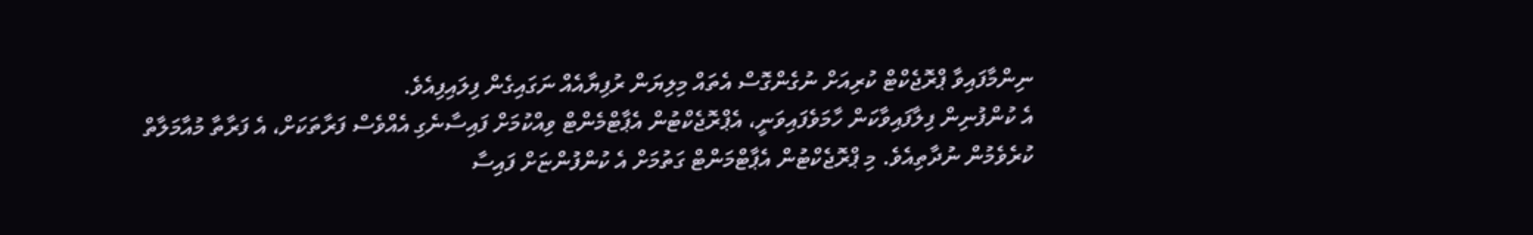ނިންމާފައިވާ ޕްރޮޖެކްޓް ކުރިއަށް ނުގެންގޮސް އެތައް މިލިޔަން ރުފިޔާއެއް ނަގައިގެން ފިލައިފިއެވެ.
އެ ކުންފުނިން ފިލާފައިވާކަން ހާމަވެފައިވަނީ، އެޕްރޮޖެކްޓުން އެޕާޓްމެންޓް ވިއްކުމަށް ފައިސާނެގި އެއްވެސް ފަރާތަކަށް، އެ ފަރާތާ މުއާމަލާތް ކުރެވެމުން ނުދާތިއެވެ. މި ޕްރޮޖެކްޓުން އެޕާޓްމަންޓް ގަތުމަށް އެ ކުންފުންޏަށް ފައިސާ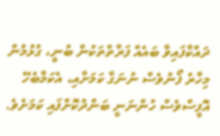ދައްކާފައިވާ ބައެއް ފަރާތްތަކުން ބުނީ، ގުޅުމުން މިހާރު ފޯނުވެސް ނުނަގާ ކަމަށާއި، އެކަމާބެހޭ އޮފީސްވެސް ހުންނަނީ ބަންދުކޮށްފައި ކަމަށެވެ.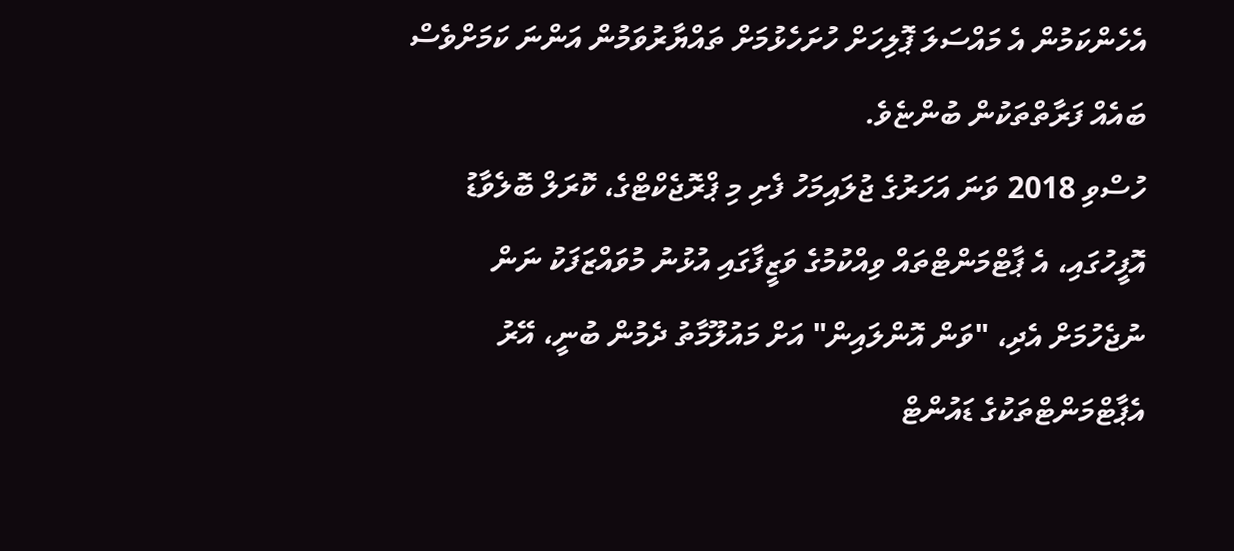އެހެންކަމުން އެ މައްސަލަ ޕޮލިހަށް ހުށަހެޅުމަށް ތައްޔާރުވަމުން އަންނަ ކަމަށްވެސް ބައެއް ފަރާތްތަކުން ބުންޏެވެ.
ހުސްވި 2018 ވަނަ އަހަރުގެ ޖުލައިމަހު ފެށި މި ޕްރޮޖެކްޓްގެ، ކޮރަލް ބޮލެވާޑު އޮފީހުގައި، އެ ޕާޓްމަންޓްތައް ވިއްކުމުގެ ވަޒީފާގައި އުޅުނު މުވައްޒަފަކު ނަން ނުޖެހުމަށް އެދި، "ވަން އޮންލައިން" އަށް މައުލޫމާތު ދެމުން ބުނީ، އޭރު އެޕާޓްމަންޓްތަކުގެ ޑައުންޓް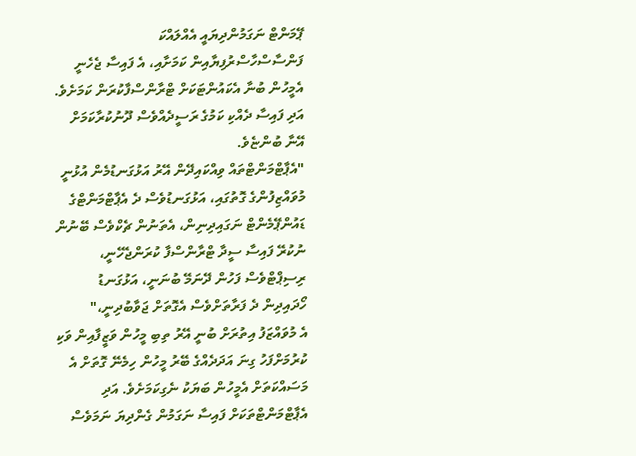ޕޭމަންޓް ނަގަމުންދިޔައީ އެއްލައްކަ ފަންސާސްހާސްރުފިޔާއިން ކަމަށާއި، އެ ފައިސާ ޖެހެނީ އެމީހުން ބުނާ އެކައުންޓަކަށް ޓްރާންސްފާކުރަން ކަމަށެވެ. އަދި ފައިސާ ދެއްކި ކަމުގެ ރަސީދެއްވެސް ދޫނުކުރާކަމަށް އޭނާ ބުންޏެވެ.
"އެޕާޓްމަންޓްތައް ވިއްކައިދޭން އޭރު އަޅުގަނޑުމެން އުޅުނީ މުވައްޒިފުންގެ ގޮތުގައި، އަޅުގަނޑުވެސް ދެ އެޕާޓްމަންޓްގެ ޑައުންޕޭމެންޓް ނަގައިދިނިން، އެތަނުން ޗެކްވެސް ބޭނުން ނުކުރޭ ފައިސާ ސީދާ ޓްރާންސްފާ ކުރަންޖެހޭނީ، ރިސިޕްޓްވެސް ފަހުން ދޭނަމޭ ބުނަނީ، އަޅުގަނޑު ހޯދައިދިން ދެ ފަރާތަށްވެސް އެގޮތަށް ޖަވާބުދިނީ،"
އެ މުވައްޒަފު އިތުރަށް ބުނީ އޭރު ތިބި މީހުން ވަޒީފާއިން ވަކި ކުރުމަށްފަހު ގިނަ އަދަދެއްގެ ބޭރު މީހުން ހިމެނޭ ގޮތަށް އެ މަސައްކަތަށް އެމީހުން ބަޔަކު ނެގިކަމަށެވެ. އަދި އެޕާޓްމަންޓްތަކަށް ފައިސާ ނަގަމުން ގެންދިޔަ ނަމަވެސް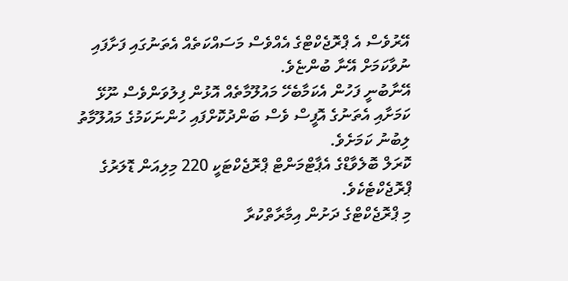އޭރުވެސް އެ ޕްރޮޖެކްޓްގެ އެއްވެސް މަސައްކަތެއް އެތަނުގައި ފަށާފައި ނުވާކަމަށް އޭނާ ބުންޏެވެ.
އޭނާބުނީ ފަހުން އެކަމާބެހޭ މައުލޫމާތެއް އޮޅުން ފިލުވަންވެސް ނޫޅޭ ކަމަށާއި އެތަނުގެ އޮފީސް ވެސް ބަންދުކޮށްފައި ހުންނަކަމުގެ މައުލޫމާތު ލިބުނު ކަމަށެވެ.
ކޮރަލް ބޮލެވާޑްގެ އެޕާޓްމަންޓް ޕްރޮޖެކްޓަކީ 220 މިލިއަން ޑޮލަރުގެ ޕްރޮޖެކްޓެކެވެ.
މި ޕްރޮޖެކްޓްގެ ދަށުން އިމާރާތްކުރާ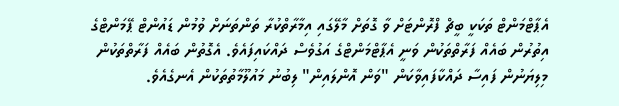އެޕާޓްމަންޓް ތަކަކީ ބީޗް ފްރޮންޓަށް ވާ ގޮތަށް މާލޭގައި އިމާރާތްކުރާ ތަންތަނަށް ވުމުން ޑައުންޓް ޕޭމަންޓްގެ އިތުރުން ބައެއް ފަރާތްތަކުން ވަނީ އެޕާޓްމަންޓްގެ އަގުވެސް ދައްކައިފައެވެ. އެގޮތުން ބައެއް ފަރާތްތަކުން މިލިޔަނުން ފައިސާ ދައްކާފައިވާކަން "ވަން އޮންލައިން" ލިބުނު މައުލޫމާތުތަކުން އެނގެއެވެ.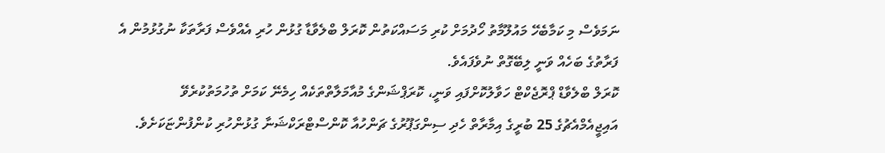ނަމަވެސް މި ކަމާބެހޭ މައުލޫމާތު ހޯދުމަށް ކުރި މަސައްކަތުން ކޮރަލް ބްލެވާޑާ ގުޅުން ހުރި އެއްވެސް ފަރާތަކާ ނުގުޅުމުން އެ ފަރާތުގެ ބަހެއް ވަނީ ލިބޭގޮތް ނުވެފައެވެ.
ކޮރަލް ބްލެވާޑް ޕްރޮޖެކްޓް ހަވާލުކޮށްފައި ވަނީ، ކޮރަޕްޝަންގެ މުއާމަލާތްތަކެއް ހިމެނޭ ކަމަށް ތުހުމަތުކުރެވޭ އައިޖީއެމްއެޗުގެ 25 ބުރީގެ އިމާރާތް ހެދި ސިންގަޕޫރުގެ ޗަންހުއާ ކޮންސްޓްރަކްޝަނާ ގުޅުންހުރި ކުންފުންޏަކަށެވެ.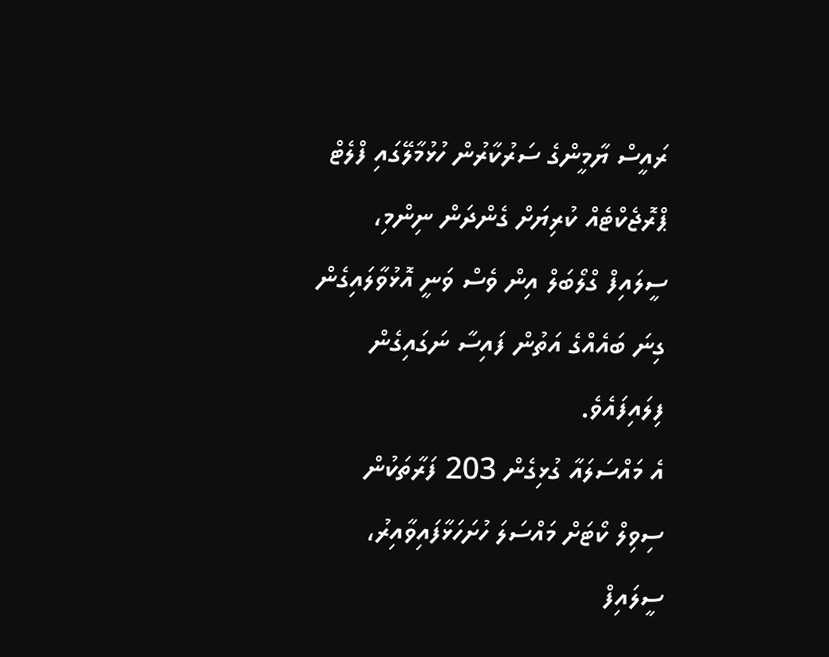ރައީސް ޔާމީންގެ ސަރުކާރުން ހުޅުމާލޭގައި ފްލެޓް ޕްރޮޖެކްޓެއް ކުރިޔަށް ގެންދަން ނިންމި، ސީލައިފް ގްލޯބަލް އިން ވެސް ވަނީ އޮޅުވާލައިގެން ގިނަ ބައެއްގެ އަތުން ފައިސާ ނަގައިގެން ފިލައިފައެވެ.
އެ މައްސަލައާ ގުޅިގެން 203 ފަރާތަކުން ސިވިލް ކޯޓަށް މައްސަލަ ހުށަހަޅާފައިވާއިރު، ސީލައިފް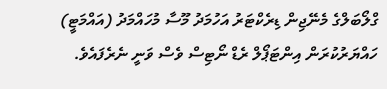ގްލޯބަލްގެ މެނޭޖިން ޑިރެކްޓަރު އަހުމަދު މޫސާ މުހައްމަދު (އައްމަޓީ) ހައްޔަރުކުރަން އިންޓަޕޯލް ރެޑް ނޯޓިސް ވެސް ވަނީ ނެރެފައެވެ.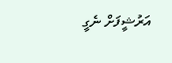އަރުޝީފަށް ނެގީ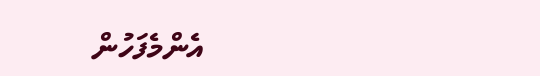އެންމެފަހުން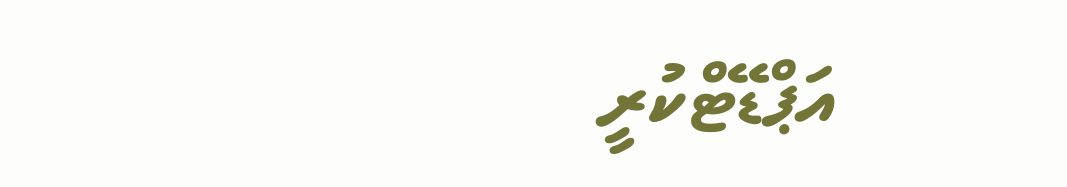އަޕްޑޭޓްކުރީ